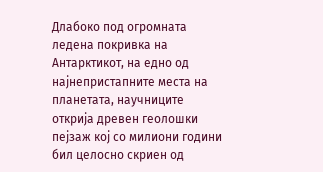Длабоко под огромната ледена покривка на Антарктикот, на едно од најнепристапните места на планетата, научниците открија древен геолошки пејзаж кој со милиони години бил целосно скриен од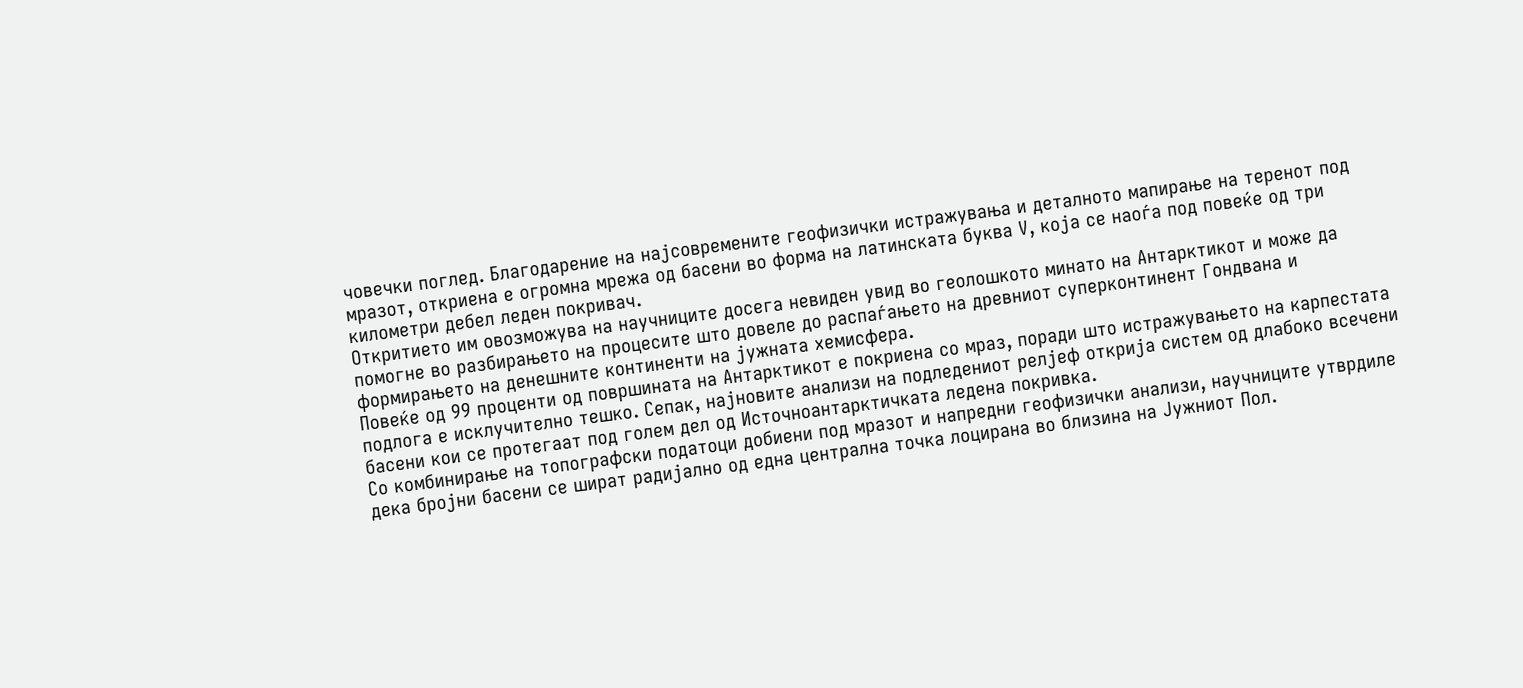човечки поглед. Благодарение на најсовремените геофизички истражувања и деталното мапирање на теренот под мразот, откриена е огромна мрежа од басени во форма на латинската буква V, која се наоѓа под повеќе од три километри дебел леден покривач.
Откритието им овозможува на научниците досега невиден увид во геолошкото минато на Антарктикот и може да помогне во разбирањето на процесите што довеле до распаѓањето на древниот суперконтинент Гондвана и формирањето на денешните континенти на јужната хемисфера.
Повеќе од 99 проценти од површината на Антарктикот е покриена со мраз, поради што истражувањето на карпестата подлога е исклучително тешко. Сепак, најновите анализи на подледениот релјеф открија систем од длабоко всечени басени кои се протегаат под голем дел од Источноантарктичката ледена покривка.
Со комбинирање на топографски податоци добиени под мразот и напредни геофизички анализи, научниците утврдиле дека бројни басени се шират радијално од една централна точка лоцирана во близина на Јужниот Пол.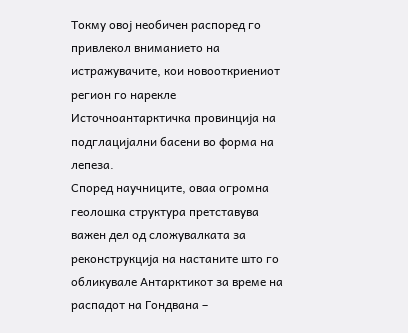Токму овој необичен распоред го привлекол вниманието на истражувачите, кои новооткриениот регион го нарекле Источноантарктичка провинција на подглацијални басени во форма на лепеза.
Според научниците, оваа огромна геолошка структура претставува важен дел од сложувалката за реконструкција на настаните што го обликувале Антарктикот за време на распадот на Гондвана –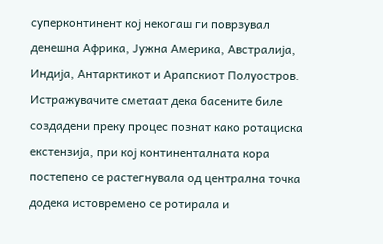суперконтинент кој некогаш ги поврзувал денешна Африка, Јужна Америка, Австралија, Индија, Антарктикот и Арапскиот Полуостров.
Истражувачите сметаат дека басените биле создадени преку процес познат како ротациска екстензија, при кој континенталната кора постепено се растегнувала од централна точка додека истовремено се ротирала и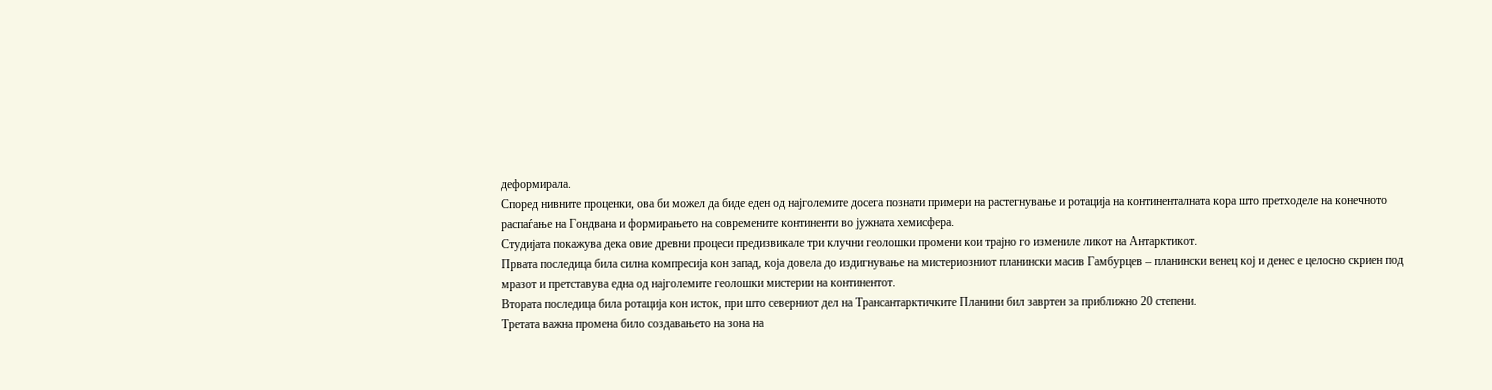деформирала.
Според нивните проценки, ова би можел да биде еден од најголемите досега познати примери на растегнување и ротација на континенталната кора што претходеле на конечното распаѓање на Гондвана и формирањето на современите континенти во јужната хемисфера.
Студијата покажува дека овие древни процеси предизвикале три клучни геолошки промени кои трајно го измениле ликот на Антарктикот.
Првата последица била силна компресија кон запад, која довела до издигнување на мистериозниот планински масив Гамбурцев – планински венец кој и денес е целосно скриен под мразот и претставува една од најголемите геолошки мистерии на континентот.
Втората последица била ротација кон исток, при што северниот дел на Трансантарктичките Планини бил завртен за приближно 20 степени.
Третата важна промена било создавањето на зона на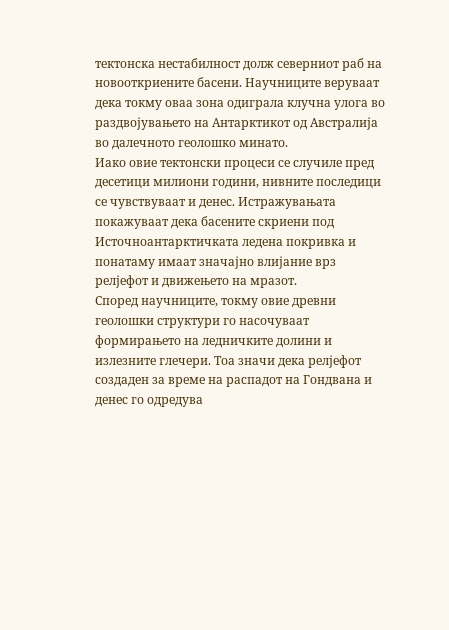тектонска нестабилност долж северниот раб на новооткриените басени. Научниците веруваат дека токму оваа зона одиграла клучна улога во раздвојувањето на Антарктикот од Австралија во далечното геолошко минато.
Иако овие тектонски процеси се случиле пред десетици милиони години, нивните последици се чувствуваат и денес. Истражувањата покажуваат дека басените скриени под Источноантарктичката ледена покривка и понатаму имаат значајно влијание врз релјефот и движењето на мразот.
Според научниците, токму овие древни геолошки структури го насочуваат формирањето на ледничките долини и излезните глечери. Тоа значи дека релјефот создаден за време на распадот на Гондвана и денес го одредува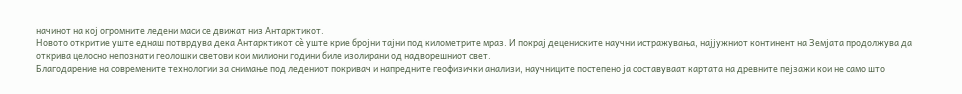начинот на кој огромните ледени маси се движат низ Антарктикот.
Новото откритие уште еднаш потврдува дека Антарктикот сè уште крие бројни тајни под километрите мраз. И покрај децениските научни истражувања, најјужниот континент на Земјата продолжува да открива целосно непознати геолошки светови кои милиони години биле изолирани од надворешниот свет.
Благодарение на современите технологии за снимање под ледениот покривач и напредните геофизички анализи, научниците постепено ја составуваат картата на древните пејзажи кои не само што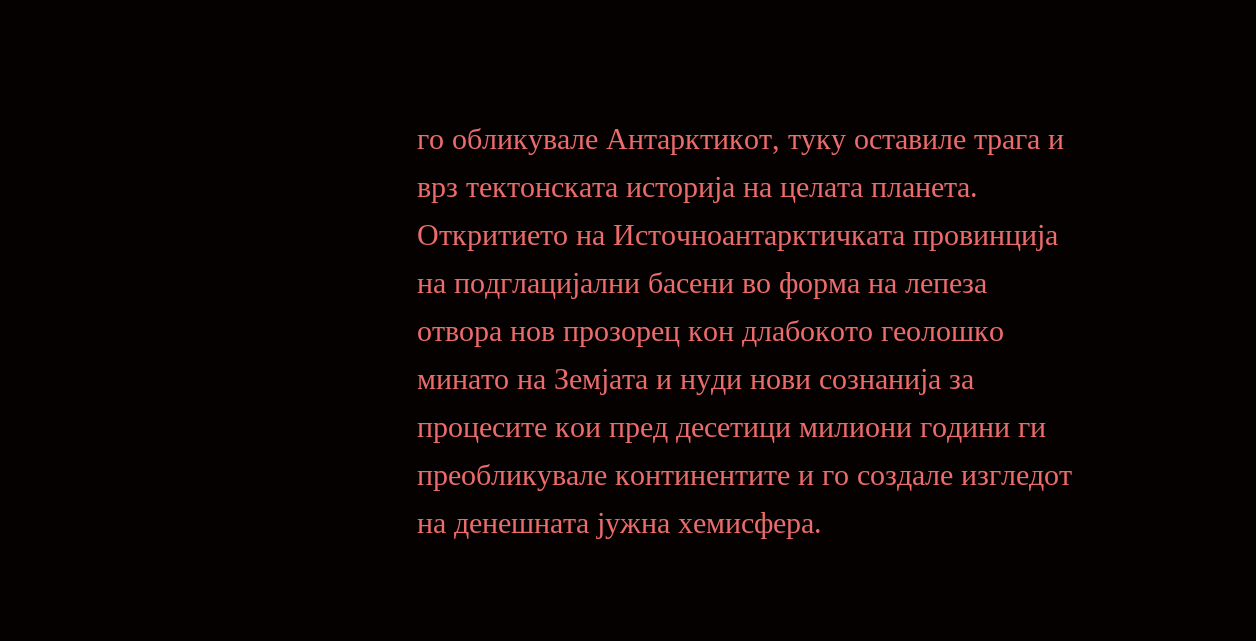го обликувале Антарктикот, туку оставиле трага и врз тектонската историја на целата планета.
Откритието на Источноантарктичката провинција на подглацијални басени во форма на лепеза отвора нов прозорец кон длабокото геолошко минато на Земјата и нуди нови сознанија за процесите кои пред десетици милиони години ги преобликувале континентите и го создале изгледот на денешната јужна хемисфера.